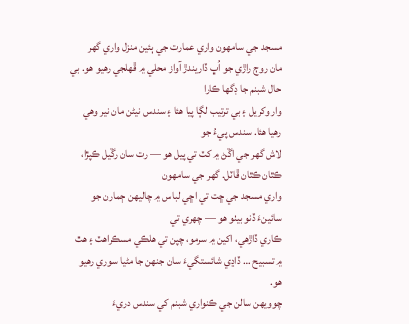مسجد جي سامھون واري عمارت جي ٻئين منزل واري گھر
مان روڄ راڙي جو اُڀ ڏاريندڙ آواز محلي ۾ ڦھلجي رھيو ھو. بي حال شبنم جا ڊگھا ڪارا
وار وکريل ۽ بي ترتيب لڳا پيا ھئا ۽ سندس نيڻن مان نير وھي رھيا ھئا. سندس پيءُ جو
لاش گھر جي اڱڻ ۾ کٽ تي پيل ھو — رت سان رڱيل ڪپڙا، ڪٿان ڪٿان ڦاٽل. گھر جي سامھون
واري مسجد جي ڇت تي اڇي لباس ۾ چاليھن ڄمارن جو سائينءَ ڏنو بيٺو ھو — چھري تي
ڪاري ڏاڙھي، اکين ۾ سرمو، چپن تي ھلڪي مسڪراهٽ ۽ ھٿ ۾ تسبيح … ڏاڍي شائستگيءَ سان جنھن جا مڻيا سوري رھيو ھو.
چوويھن سالن جي ڪنواري شبنم کي سندس دريءَ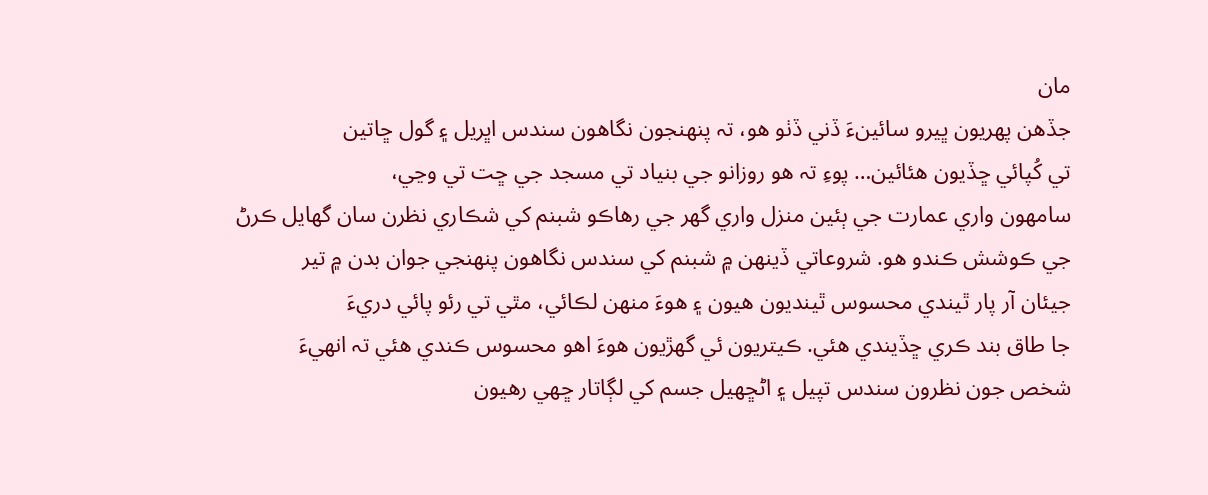مان
جڏھن پھريون ڀيرو سائينءَ ڏني ڏٺو ھو، تہ پنھنجون نگاهون سندس اڀريل ۽ گول ڇاتين
تي کُپائي ڇڏيون ھئائين… پوءِ تہ ھو روزانو جي بنياد تي مسجد جي ڇت تي وڃي،
سامھون واري عمارت جي ٻئين منزل واري گھر جي رھاڪو شبنم کي شڪاري نظرن سان گھايل ڪرڻ
جي ڪوشش ڪندو هو. شروعاتي ڏينھن ۾ شبنم کي سندس نگاھون پنھنجي جوان بدن ۾ تير
جيئان آر پار ٿيندي محسوس ٿينديون ھيون ۽ ھوءَ منھن لڪائي، مٿي تي رئو پائي دريءَ
جا طاق بند ڪري ڇڏيندي ھئي. ڪيتريون ئي گھڙيون ھوءَ اھو محسوس ڪندي ھئي تہ انھيءَ
شخص جون نظرون سندس تپيل ۽ اڻڇھيل جسم کي لڳاتار ڇھي رھيون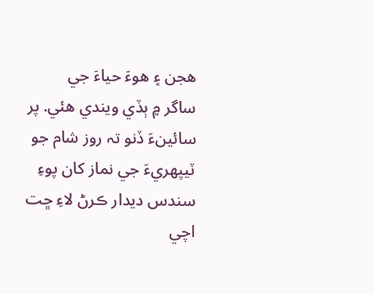ھجن ۽ ھوءَ حياءَ جي
ساگر ۾ ٻڏي ويندي ھئي. پر سائينءَ ڏنو تہ روز شام جو ٽيپھريءَ جي نماز کان پوءِ
سندس ديدار ڪرڻ لاءِ ڇت اچي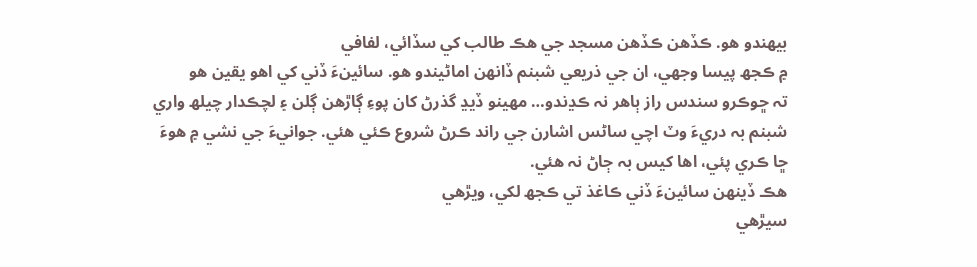بيھندو ھو. ڪڏھن ڪڏھن مسجد جي ھڪ طالب کي سڏائي، لفافي
۾ ڪجھ پيسا وجھي، ان جي ذريعي شبنم ڏانھن اماڻيندو ھو. سائينءَ ڏني کي اھو يقين ھو
تہ ڇوڪرو سندس راز ٻاھر نہ ڪڍندو… مھينو ڏيڍ گذرڻ کان پوءِ ڳاڙھن ڳلن ۽ لچڪدار چيلھ واري
شبنم بہ دريءَ وٽ اچي ساڻس اشارن جي راند ڪرڻ شروع ڪئي ھئي. جوانيءَ جي نشي ۾ ھوءَ
ڇا ڪري پئي، اھا کيس بہ ڄاڻ نہ ھئي.
ھڪ ڏينھن سائينءَ ڏني ڪاغذ تي ڪجھ لکي، ويڙھي
سيڙھي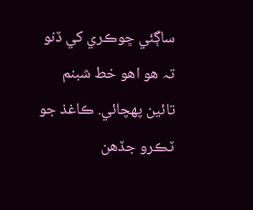ساڳئي ڇوڪري کي ڏنو تہ ھو اھو خط شبنم تائين پھچائي. ڪاغذ جو ٽڪرو جڏھن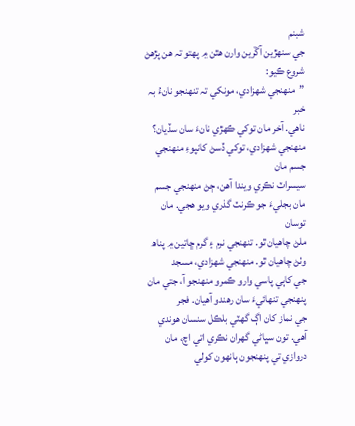شبنم
جي سنھڙين آڱرين وارن ھٿن ۾ پھتو تہ ھن پڙھڻ شروع ڪيو:
”منھنجي شھزادي، مونکي تہ تنھنجو نانءُ بہ خبر
ناھي. آخر مان توکي ڪھڙي نانءَ سان سڏيان؟ منھنجي شھزادي، توکي ڏسڻ کانپوءِ منھنجي جسم مان
سيسراٽ نڪري ويندا آھن، ڄڻ منھنجي جسم مان بجليءَ جو ڪرنٽ گذري ويو ھجي. مان توسان
ملڻ چاھيان ٿو. تنھنجي نرم ۽ گرم ڇاتين ۾ پناھ وٺڻ چاھيان ٿو. منھنجي شھزادي، مسجد
جي کاٻي پاسي وارو ڪمرو منھنجو آ، جتي مان پنھنجي تنھائيءَ سان رھندو آھيان. فجر
جي نماز کان اڳ گھٽي بلڪل سنسان ھوندي آھي. تون سڀاڻي گھران نڪري اتي اچ، مان
دروازي تي پنھنجون ٻانھون کولي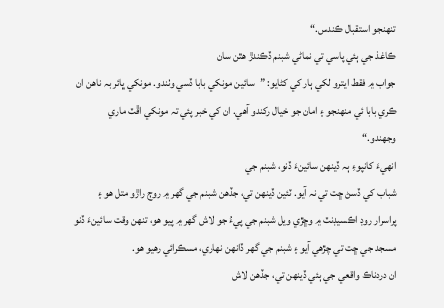تنھنجو استقبال ڪندس.“
ڪاغذ جي ٻئي پاسي تي نماڻي شبنم ڏڪندڙ ھٿن سان
جواب ۾ فقط ايترو لکي ٻار کي کڻايو: ”سائين مونکي بابا ڏسي وٺندو. مونکي ڀائر بہ ناھن ان
ڪري بابا ئي منھنجو ۽ امان جو خيال رکندو آهي. ان کي خبر پئي تہ مونکي اڦٽ ماري
وجھندو.“
انھيءَ کانپوءِ ٻہ ڏينھن سائينءَ ڏنو، شبنم جي
شباب کي ڏسڻ ڇت تي نہ آيو. ٽئين ڏينھن تي، جڏھن شبنم جي گھر ۾ روڄ راڙو متل ھو ۽
پراسرار روڊ اڪسيڊنٽ ۾ وڇڙي ويل شبنم جي پيءُ جو لاش گھر ۾ پيو ھو، تنھن وقت سائينءَ ڏنو
مسجد جي ڇت تي چڙھي آيو ۽ شبنم جي گھر ڏانھن نھاري، مسڪرائي رھيو ھو.
ان دردناڪ واقعي جي ٻئي ڏينھن تي، جڏھن لاش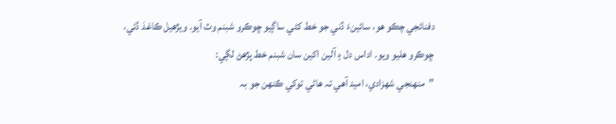دفنائجي چڪو ھو، سائينءَ ڏني جو خط کڻي ساڳيو ڇوڪرو شبنم وٽ آيو. ويڙھيل ڪاغذ ڏئي،
ڇوڪرو ھليو ويو. اداس دل ۽ آلين اکين سان شبنم خط پڙھڻ لڳي:
”منھنجي شھزادي، اميد آهي تہ ھاڻي توکي ڪنھن جو بہ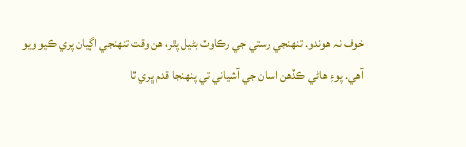خوف نہ ھوندو. تنھنجي رستي جي رڪاوٽ بڻيل پٿر، ھن وقت تنھنجي اڳيان پري ڪيو ويو
آهي. پوءِ ھاڻي ڪڏھن اسان جي آشياني تي پنھنجا قدم ڀري ٿا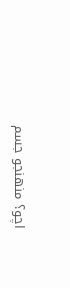اچو؟ منھنجو جسم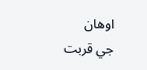اوھان
جي قربت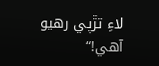لاءِ تڙپي رھيو آھي!“